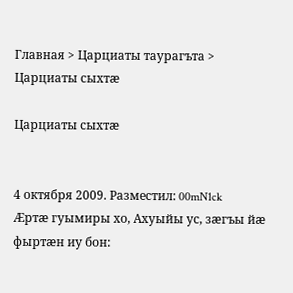Главная > Царциаты таурагъта > Царциаты сыхтæ

Царциаты сыхтæ


4 октября 2009. Разместил: 00mN1ck
Æртæ гуымиры хо, Ахуыйы ус, зæгъы йæ фыртæн иу бон: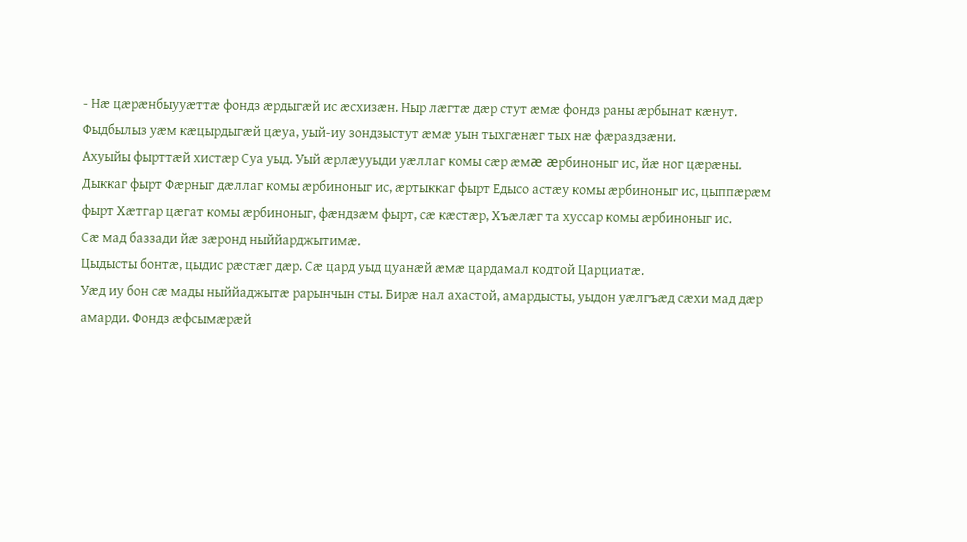- Нæ цæрæнбыууæттæ фондз æрдыгæй ис æсхизæн. Ныр лæгтæ дæр стут æмæ фондз раны æрбынат кæнут. Фыдбылыз уæм кæцырдыгæй цæуа, уый-иу зондзыстут æмæ уын тыхгæнæг тых нæ фæраздзæни.
Ахуыйы фырттæй хистæр Суа уыд. Уый æрлæууыди уæллаг комы сæр æмæ æрбиноныг ис, йæ ног цæрæны.
Дыккаг фырт Фæрныг дæллаг комы æрбиноныг ис, æртыккаг фырт Едысо астæу комы æрбиноныг ис, цыппæрæм фырт Хæтгар цæгат комы æрбиноныг, фæндзæм фырт, сæ кæстæр, Хъæлæг та хуссар комы æрбиноныг ис.
Сæ мад баззади йæ зæронд ныййарджытимæ.
Цыдысты бонтæ, цыдис рæстæг дæр. Сæ цард уыд цуанæй æмæ цардамал кодтой Царциатæ.
Уæд иу бон сæ мады ныййаджытæ рарынчын сты. Бирæ нал ахастой, амардысты, уыдон уæлгъæд сæхи мад дæр амарди. Фондз æфсымæрæй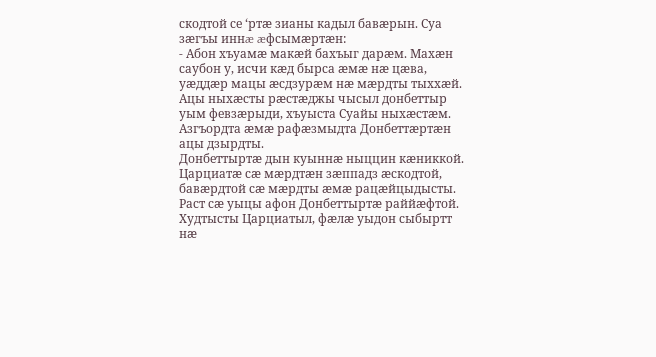скодтой се ‘ртæ зианы кадыл бавæрын. Суа зæгъы иннæ æфсымæртæн:
- Абон хъуамæ макæй бахъыг дарæм. Махæн саубон у, исчи кæд бырса æмæ нæ цæва, уæддæр мацы æсдзурæм нæ мæрдты тыххæй.
Ацы ныхæсты рæстæджы чысыл донбеттыр уым февзæрыди, хъуыста Суайы ныхæстæм. Азгъордта æмæ рафæзмыдта Донбеттæртæн ацы дзырдты.
Донбеттыртæ дын куыннæ ныццин кæниккой.
Царциатæ сæ мæрдтæн зæппадз æскодтой, бавæрдтой сæ мæрдты æмæ рацæйцыдысты. Раст сæ уыцы афон Донбеттыртæ раййæфтой. Худтысты Царциатыл, фæлæ уыдон сыбыртт нæ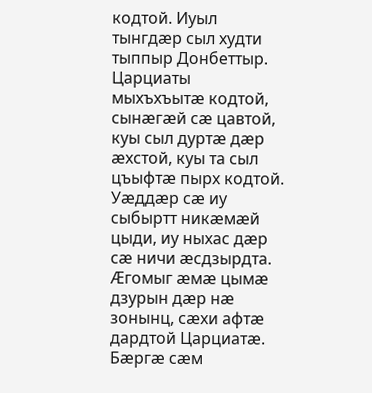кодтой. Иуыл тынгдæр сыл худти тыппыр Донбеттыр.
Царциаты мыхъхъытæ кодтой, сынæгæй сæ цавтой, куы сыл дуртæ дæр æхстой, куы та сыл цъыфтæ пырх кодтой. Уæддæр сæ иу сыбыртт никæмæй цыди, иу ныхас дæр сæ ничи æсдзырдта. Æгомыг æмæ цымæ дзурын дæр нæ зонынц, сæхи афтæ дардтой Царциатæ. Бæргæ сæм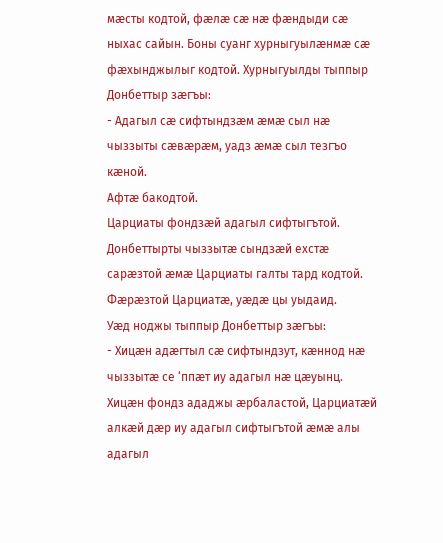мæсты кодтой, фæлæ сæ нæ фæндыди сæ ныхас сайын. Боны суанг хурныгуылæнмæ сæ фæхынджылыг кодтой. Хурныгуылды тыппыр Донбеттыр зæгъы:
- Адагыл сæ сифтындзæм æмæ сыл нæ чыззыты сæвæрæм, уадз æмæ сыл тезгъо кæной.
Афтæ бакодтой.
Царциаты фондзæй адагыл сифтыгътой. Донбеттырты чыззытæ сындзæй ехстæ сарæзтой æмæ Царциаты галты тард кодтой. Фæрæзтой Царциатæ, уæдæ цы уыдаид.
Уæд ноджы тыппыр Донбеттыр зæгъы:
- Хицæн адæгтыл сæ сифтындзут, кæннод нæ чыззытæ се ‘ппæт иу адагыл нæ цæуынц.
Хицæн фондз ададжы æрбаластой, Царциатæй алкæй дæр иу адагыл сифтыгътой æмæ алы адагыл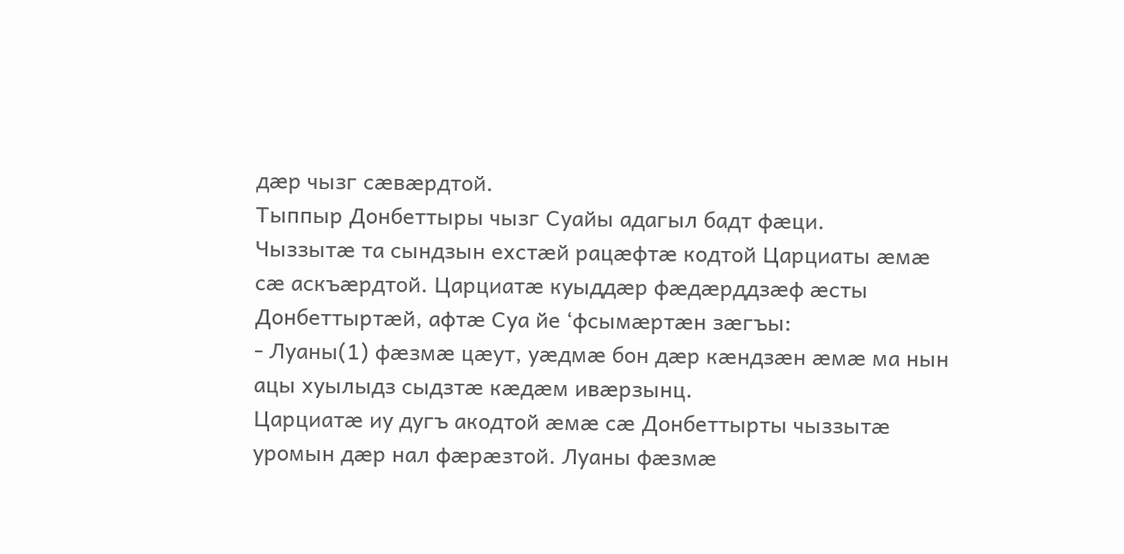дæр чызг сæвæрдтой.
Тыппыр Донбеттыры чызг Суайы адагыл бадт фæци.
Чыззытæ та сындзын ехстæй рацæфтæ кодтой Царциаты æмæ сæ аскъæрдтой. Царциатæ куыддæр фæдæрддзæф æсты Донбеттыртæй, афтæ Суа йе ‘фсымæртæн зæгъы:
- Луаны(1) фæзмæ цæут, уæдмæ бон дæр кæндзæн æмæ ма нын ацы хуылыдз сыдзтæ кæдæм ивæрзынц.
Царциатæ иу дугъ акодтой æмæ сæ Донбеттырты чыззытæ уромын дæр нал фæрæзтой. Луаны фæзмæ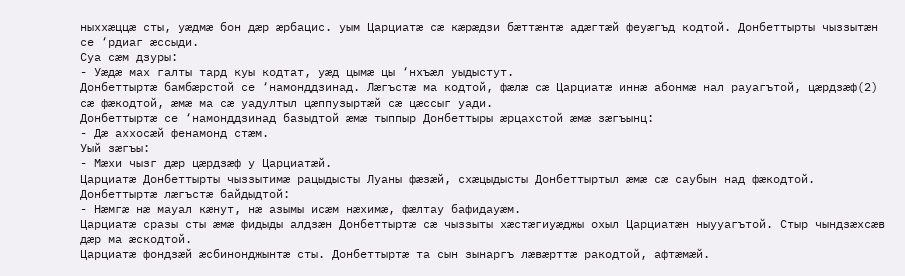ныххæццæ сты, уæдмæ бон дæр æрбацис. уым Царциатæ сæ кæрæдзи бæттæнтæ адæгтæй феуæгъд кодтой. Донбеттырты чыззытæн се ‘рдиаг æссыди.
Суа сæм дзуры:
- Уæдæ мах галты тард куы кодтат, уæд цымæ цы ‘нхъæл уыдыстут.
Донбеттыртæ бамбæрстой се ‘намонддзинад. Лæгъстæ ма кодтой, фæлæ сæ Царциатæ иннæ абонмæ нал рауагътой, цæрдзæф(2) сæ фæкодтой, æмæ ма сæ уадултыл цæппузыртæй сæ цæссыг уади.
Донбеттыртæ се ‘намонддзинад базыдтой æмæ тыппыр Донбеттыры æрцахстой æмæ зæгъынц:
- Дæ аххосæй фенамонд стæм.
Уый зæгъы:
- Мæхи чызг дæр цæрдзæф у Царциатæй.
Царциатæ Донбеттырты чыззытимæ рацыдысты Луаны фæзæй, схæцыдысты Донбеттыртыл æмæ сæ саубын над фæкодтой.
Донбеттыртæ лæгъстæ байдыдтой:
- Нæмгæ нæ мауал кæнут, нæ азымы исæм нæхимæ, фæлтау бафидауæм.
Царциатæ сразы сты æмæ фидыды алдзæн Донбеттыртæ сæ чыззыты хæстæгиуæджы охыл Царциатæн ныууагътой. Стыр чындзæхсæв дæр ма æскодтой.
Царциатæ фондзæй æсбинонджынтæ сты. Донбеттыртæ та сын зынаргъ лæвæрттæ ракодтой, афтæмæй.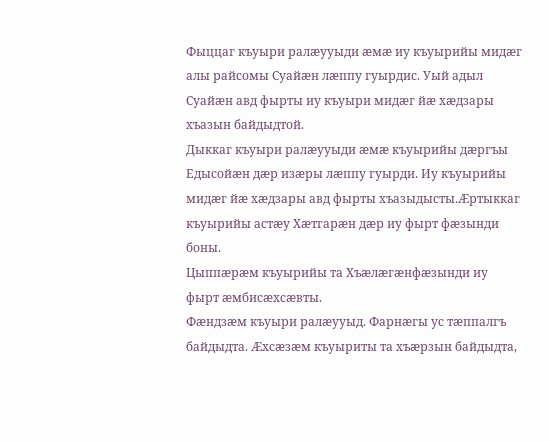Фыццаг къуыри ралæууыди æмæ иу къуырийы мидæг алы райсомы Суайæн лæппу гуырдис. Уый адыл Суайæн авд фырты иу къуыри мидæг йæ хæдзары хъазын байдыдтой.
Дыккаг къуыри ралæууыди æмæ къуырийы дæргъы Едысойæн дæр изæры лæппу гуырди. Иу къуырийы мидæг йæ хæдзары авд фырты хъазыдысты.Æртыккаг къуырийы астæу Хæтгарæн дæр иу фырт фæзынди боны.
Цыппæрæм къуырийы та Хъæлæгæнфæзынди иу фырт æмбисæхсæвты.
Фæндзæм къуыри ралæууыд. Фарнæгы ус тæппалгъ байдыдта. Æхсæзæм къуыриты та хъæрзын байдыдта,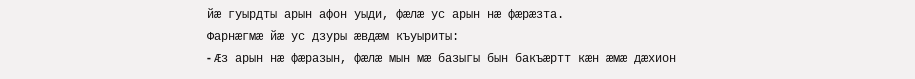йæ гуырдты арын афон уыди, фæлæ ус арын нæ фæрæзта.
Фарнæгмæ йæ ус дзуры æвдæм къуыриты:
- Æз арын нæ фæразын, фæлæ мын мæ базыгы бын бакъæртт кæн æмæ дæхион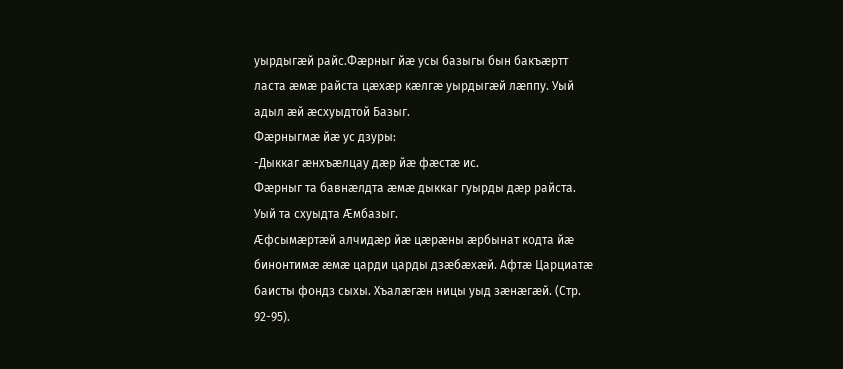уырдыгæй райс.Фæрныг йæ усы базыгы бын бакъæртт ласта æмæ райста цæхæр кæлгæ уырдыгæй лæппу. Уый адыл æй æсхуыдтой Базыг.
Фæрныгмæ йæ ус дзуры:
-Дыккаг æнхъæлцау дæр йæ фæстæ ис.
Фæрныг та бавнæлдта æмæ дыккаг гуырды дæр райста. Уый та схуыдта Æмбазыг.
Æфсымæртæй алчидæр йæ цæрæны æрбынат кодта йæ бинонтимæ æмæ царди царды дзæбæхæй. Афтæ Царциатæ баисты фондз сыхы. Хъалæгæн ницы уыд зæнæгæй. (Стр. 92-95).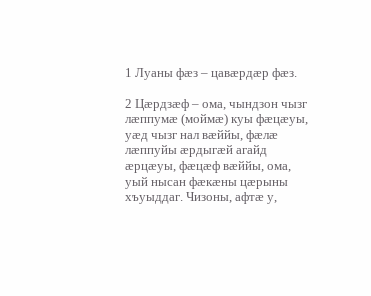1 Луаны фæз – цавæрдæр фæз.

2 Цæрдзæф – ома, чындзон чызг лæппумæ (моймæ) куы фæцæуы, уæд чызг нал вæййы, фæлæ лæппуйы æрдыгæй агайд æрцæуы, фæцæф вæййы, ома, уый нысан фæкæны цæрыны хъуыддаг. Чизоны, афтæ у,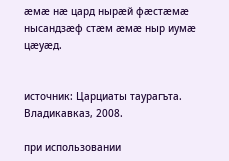æмæ нæ цард нырæй фæстæмæ нысандзæф стæм æмæ ныр иумæ цæуæд.


источник: Царциаты таурагъта. Владикавказ, 2008.

при использовании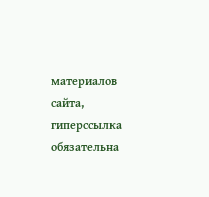материалов сайта, гиперссылка обязательна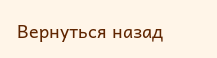Вернуться назад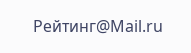Рейтинг@Mail.ru